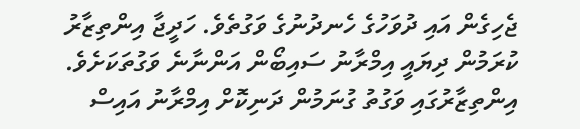ޖެހިގެން އައި ދުވަހުގެ ހެނދުނުގެ ވަގުތެވެ. ހަދީޖާ އިންތިޒާރު ކުރަމުން ދިޔައީ އިމްރާނު ސައިބޯން އަންނާނެ ވަގުތަކަށެވެ. އިންތިޒާރުގައި ވަގުތު ގުނަމުން ދަނިކޮށް އިމްރާނު އައިސް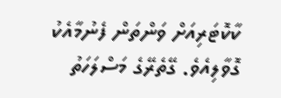ކާކޮޓަރިއަށް ވަންތަން ފެނުމާއެކު ގޮވާލިއެވެ. ގޭތެރޭގެ މަސްލަހަތު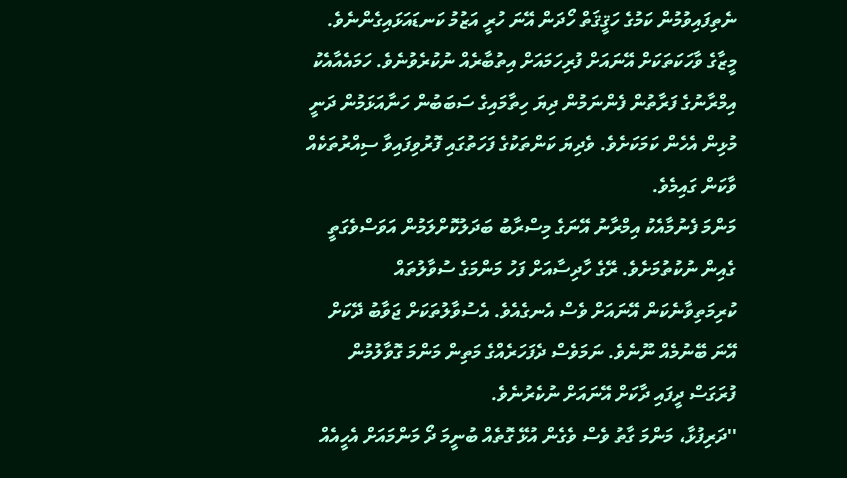ނެތިފައިވުމުން ކަމުގެ ހަޤީޤަތް ހޯދަން އޭނަ ހުރީ އަޒުމު ކަނޑައަޅައިގެންނެވެ. މީޒާގެ ވާހަކަތަކަށް އޭނައަށް ފުރިހަމައަށް އިތުބާރެއް ނުކުރެވުނެވެ. ހަމައެއާއެކު އިމްރާނުގެ ފަރާތުން ފެންނަމުން ދިޔަ ހިތާމައިގެ ސަބަބުން ހަނާއަޅަމުން ދަނީ މުޅިން އެހެން ކަމަކަށެވެ. ވެދިޔަ ކަންތަކުގެ ފަހަތުގައި ފޮރުވިފައިވާ ސިއްރުތަކެއް ވާކަން ގައިމެވެ.
މަންމަ ފެނުމާއެކު އިމްރާނު އޭނަގެ މިސްރާބު ބަދަލުކޮށްލަމުން އަވަސްވެގަތީ ގެއިން ނުކުތުމަށެވެ. ރޭގެ ހާދިސާއަށް ފަހު މަންމަގެ ސުވާލުތައް ކުރިމަތިވާނެކަން އޭނައަށް ވެސް އެނގެއެވެ. އެސުވާލުތަކަށް ޖަވާބު ދޭކަށް އޭނަ ބޭނުމެއް ނޫނެވެ. ނަމަވެސް ދެފަހަރެއްގެ މަތިން މަންމަ ގޮވާލުމުން ފުރަގަސް ދީފައި ދާކަށް އޭނައަށް ނުކެރުނެވެ.
''ދަރިފުޅާ، މަންމަ ގާތު ވެސް ވެގެން އުޅޭ ގޮތެއް ބުނީމަ ދޯ މަންމައަށް އެހީއެއް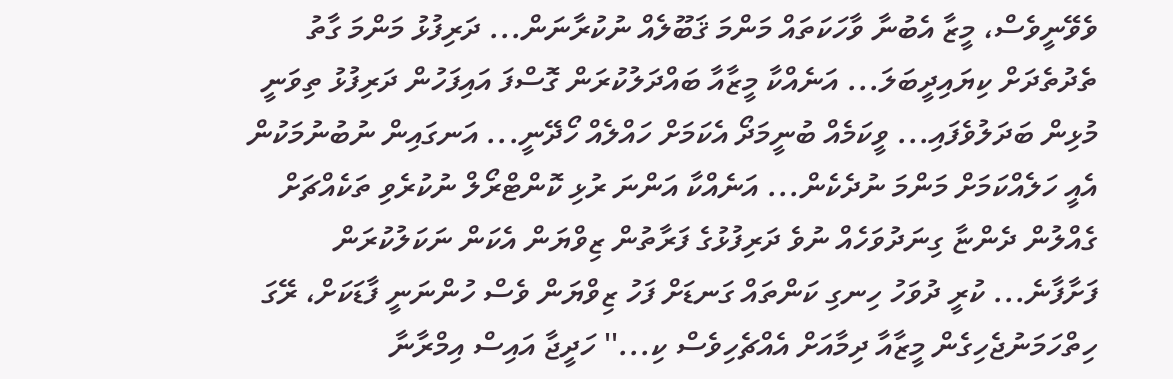ވެވޭނީވެސް، މީޒާ އެބުނާ ވާހަކަތައް މަންމަ ޤަބޫލެއް ނުކުރާނަން... ދަރިފުޅު މަންމަ ގާތު ތެދުތެދަށް ކިޔައިދީބަލަ... އަނެއްކާ މީޒާއާ ބައްދަލުކުރަން ގޮސްފަ އައިފަހުން ދަރިފުޅު ތިވަނީ މުޅިން ބަދަލުވެފައި... ވީކަމެއް ބުނީމަދޯ އެކަމަށް ހައްލެއް ހޯދޭނީ... އަނގައިން ނުބުނުމަކުން އެއީ ހަލެއްކަމަށް މަންމަ ނުދެކެން... އަނެއްކާ އަންނަ ރުޅި ކޮންޓްރޯލް ނުކުރެވި ތަކެއްޗަށް ގެއްލުން ދެންޏާ ގިނަދުވަހެއް ނުވެ ދަރިފުޅުގެ ފަރާތުން ޒިވްޔަން އެކަން ނަކަލުކުރަން ފަށާފާނެ... ކުރީ ދުވަހު ހިނގި ކަންތައް ގަނޑަށް ފަހު ޒިވްޔަން ވެސް ހުންނަނީ ފާޑަކަށް، ރޭގަ ހިތްހަމަނުޖެހިގެން މީޒާއާ ދިމާއަށް އެއްޗެހިވެސް ކި...'' ހަދީޖާ އައިސް އިމްރާނާ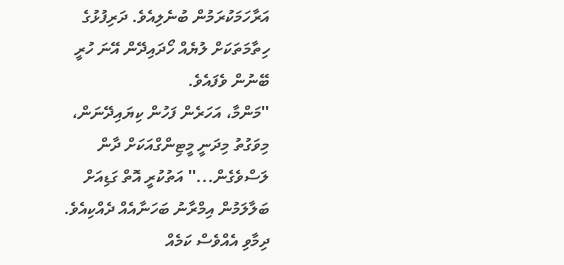އަރާހަމަކުރަމުން ބުނެލިއެވެ. ދަރިފުޅުގެ ހިތާމަތަކަށް ލުޔެއް ހޯދައިދޭން އޭނަ ހުރީ ބޭނުން ވެފައެވެ.
''މަންމާ، އަހަރެން ފަހުން ކިޔައިދޭނަން، މިވަގުތު މިދަނީ މީޓިންގްއަކަށް ދާން ލަސްވެގެން...'' އަތުކުރީ އޮތް ގަޑިއަށް ބަލާލަމުން އިމްރާނު ބަހަނާއެއް ދެއްކިއެވެ. ދިމާވި އެއްވެސް ކަމެއް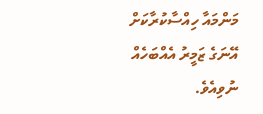މަންމައާ ހިއްސާކުރާކަށް އޭނަގެ ޒަމީރު އެއްބަހެއް ނުވިއެވެ.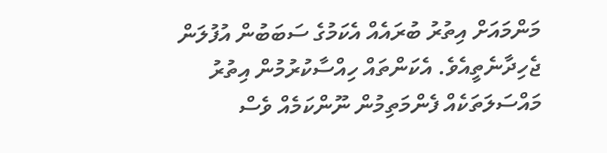މަންމައަށް އިތުރު ބުރައެއް އެކަމުގެ ސަބަބުން އުފުލަން ޖެހިދާނެތީއެވެ. އެކަންތައް ހިއްސާކުރުމުން އިތުރު މައްސަލަތަކެއް ފެންމަތިމުން ނޫންކަމެއް ވެސް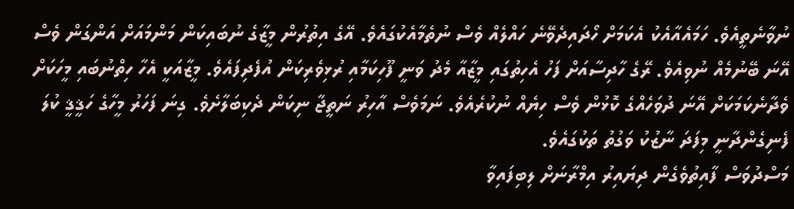ނުވާނެތީއެވެ. ހަމައެއާއެކު އެކަމަށް ހޯދައިދެވޭނެ ހައްލެއް ވެސް ނުތެމާއެކުގައެވެ. އޭގެ އިތުރުން މީޒާގެ ނުބައިކަން މަންމައަށް އަންގަން ވެސް އޭނަ ބޭނުމެއް ނުވިއެވެ. ރޭގެ ހާދިސާއަށް ފަހު އެހިތުގައި މީޒާއާ މެދު ވަނީ ފޫހިކަމާއި ރުޅިވެރިކަން އުފެދިފައެވެ. މީޒާއަކީ އެހާ ހިތްނުބައި މީހަކަށް ވެދާނެކަމަކަށް އޭނަ ދުވަހެއްގެ ކޮޅުން ވެސް ހިޔެއް ނުކުރެއެވެ. ނަމަވެސް އާހިރު ނަތީޖާ ނިކަން ދެކިބަލާށެވެ. ގިނަ ފަހަރު މީހާގެ ހަޤީޤީ ކުލަ ފެނިގެންދާނީ މިފަދަ ނާޒުކު ވަގުތު ތަކުގައެވެ.
މަސްދުވަސް ފާއިތުވެގެން ދިޔައިރު އިމްރާނަށް ލިބިފައިވާ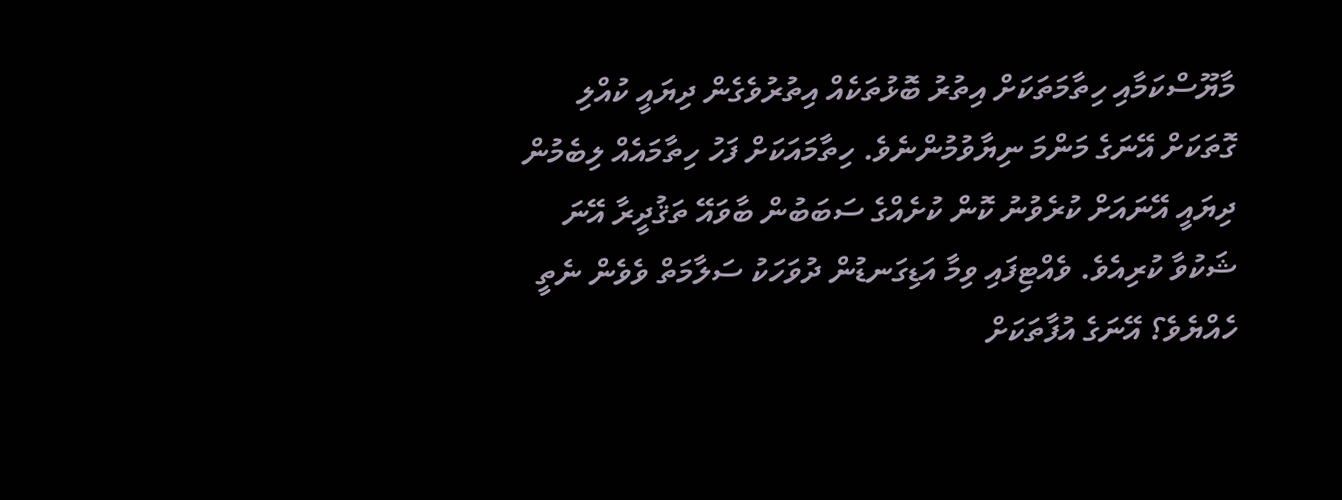މާޔޫސްކަމާއި ހިތާމަތަކަށް އިތުރު ބޮޅުތަކެއް އިތުރުވެގެން ދިޔައީ ކުއްލި ގޮތަކަށް އޭނަގެ މަންމަ ނިޔާވުމުންނެވެ. ހިތާމައަކަށް ފަހު ހިތާމައެއް ލިބެމުން ދިޔައީ އޭނައަށް ކުރެވުނު ކޮން ކުށެއްގެ ސަބަބުން ބާވައޭ ތަޤުދީރާ އޭނަ ޝަކުވާ ކުރިއެވެ. ވެއްޓިފައި ވިމާ އަޑިގަނޑުން ދުވަހަކު ސަލާމަތް ވެވެން ނެތީ ހެއްޔެވެ؟ އޭނަގެ އުފާތަކަށް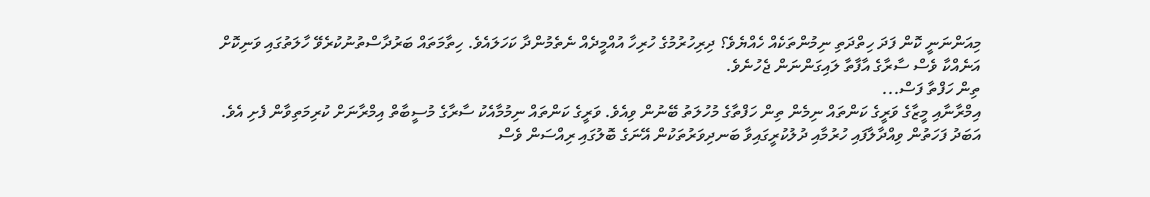މިއަންނަނީ ކޮން ފަދަ ހިތްދަތި ނިމުންތަކެއް ހެއްޔެވެ؟ ދިރިހުރުމުގެ ހުރިހާ އުއްމީދެއް ނެތެމުންދާ ކަހަލައެވެ. ހިތާމަތައް ބަރުދާސްތުނުކުރެވޭ ހާލަތުގައި ވަނިކޮށް އަނެއްކާ ވެސް ސާރާގެ އާފާތާ ލައިގަންނަން ޖެހުނެވެ.
ތިން ހަފްތާ ފަސް...
އިމްރާނާއި މީޒާގެ ވަރީގެ ކަންތައް ނިމެން ތިން ހަފްތާގެ މުހުލަތު ބޭނުން ވިއެވެ. ވަރީގެ ކަންތައް ނިމުމާއެކު ސާރާގެ މުސީބާތް އިމްރާނަށް ކުރިމަތިވާން ފެށި އެވެ. އަބަދު ފަހަތުން ވިއްދާލާފައި ހުރުމާއި ދުލުކުރީގައިވާ ބަނދިވަރުތަކުން އޭނަގެ ބޮލުގައި ރިއްސަން ވެސް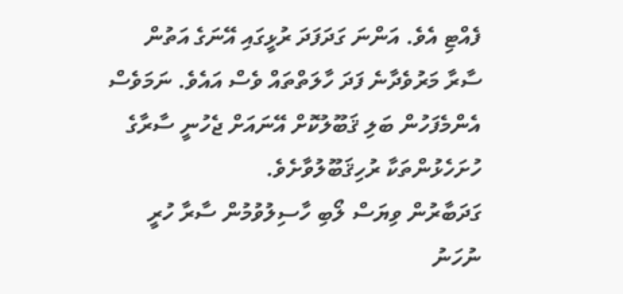ފެއްޓި އެވެ. އަންނަ ގަދަފަދަ ރުޅީގައި އޭނަގެ އަތުން ސާރާ މަރުވެދާނެ ފަދަ ހާލަތްތައް ވެސް އައެވެ. ނަމަވެސް އެންމެފަހުން ބަލި ޤަބޫލުކޮށް އޭނައަށް ޖެހުނީ ސާރާގެ ހުށަހެޅުންތަކާ ރުހިޤަބޫލުވާށެވެ.
ގަދަބާރުން ވިޔަސް ލޯބި ހާސިލުވުމުން ސާރާ ހުރީ ނުހަނު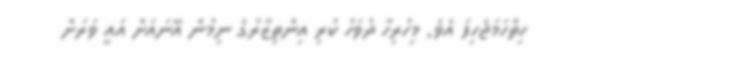ހިތްހަމަޖެހިފަ އެވެ. މިހުރިހާ ދުވަހު ކުރި އިންތިޒާރުގެ ނިމުން އޭނައަށް އައީ ވަރަށް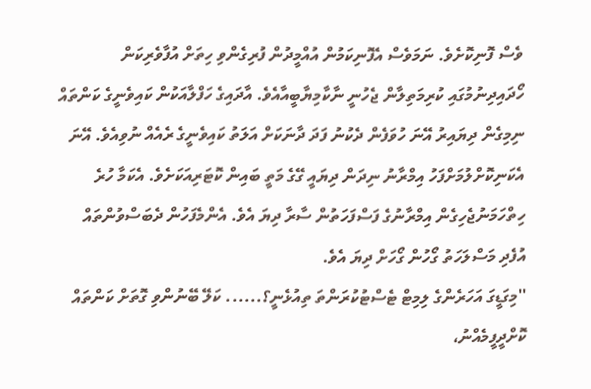ވެސް ފޮނިކޮށެވެ. ނަމަވެސް އެފޮނިކަމުން އުއްމީދުން ފުރިގެންވި ހިތަށް އުފާވެރިކަން ހޯދައިދިނުމުގައި ކުރިމަތިލާން ޖެހުނީ ނާކާމިޔާބީއާއެވެ. އާދައިގެ ހަފްލާއަކުން ކައިވެނީގެ ކަންތައް ނިމިގެން ދިޔައިރު އޭނަ ހުވަފެން ދެކުނު ފަދަ ދާނަކަށް އަލަތު ކައިވެނީގެ ރެއެއް ނުވިއެވެ. އޭނަ އެކަނިކޮށްލުމަށްފަހު އިމްރާނު ނިދަން ދިޔައީ ގޭގެ މަތީ ބައިން ކޮޓަރިއަކަށެވެ. އެކަމާ ހުރެ ހިތްހަމަނުޖެހިގެން އިމްރާނުގެ ފަސްފަހަތުން ސާރާ ދިޔަ އެވެ. އެންމެފަހުން ދެބަސްވުންތައް އުފެދި މަސްލަހަތު ގޯހުން ގޯހަށް ދިޔަ އެވެ.
''މިގަޑީގަ އަހަރެންގެ ލިމިޓް ޓެސްޓުކުރަންތަ ތިއުޅެނީ؟...... ކަލޭ ބޭނުންވި ގޮތަށް ކަންތައް ކޮށްދީފީމެއްނު،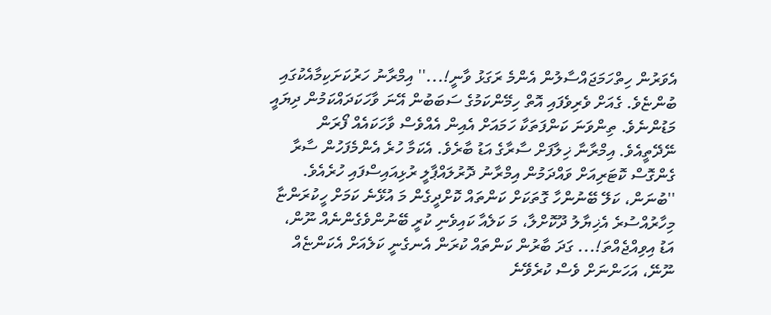އެވަރުން ހިތްހަމަޖައްސާލުން އެންމެ ރަގަޅު ވާނީ!...'' އިމްރާނު ހަރުކަށަކިމާއެކުގައި ބުންޏެވެ. ގެއަށް ވެރިވެފައި އޮތް ހިމޭންކަމުގެ ސަބަބުން އޭނަ ވާހަކަދައްކަމުން ދިޔައީ މަޑުންނެވެ. ތިންވަނަ ކަންފަތަކާ ހަމައަށް އެއިން އެއްވެސް ވާހަކައެއް ފޯރަން ނޭދޭތީއެވެ. އިމްރާނާ ޚިލާފަށް ސާރާގެ އަޑު ބާރެވެ. އެކަމާ ހުރެ އެންމެފަހުން ސާރާ ގެންގޮސް ކޮޓަރިއަށް ވައްދަމުން އިމްރާނު ދޮރުލައްޕާލީ ރުޅިއައިސްފައި ހުރެއެވެ.
''ބުނަން، ކަލޭ ބޭނުންހާ ގޮތަކަށް ކަންތައް ކޮށްދީގެން މަ އުޅޭނެ ކަމަށް ހީކުރަންޏާ މިހާރުއްސުރެ އެޚިޔާލު ދޫކޮށްލާ، މަ ކަލެއާ ކައިވެނި ކުރީ ބޭނުންވެގެންނެއް ނޫން، އަޑު އިވިއްޖެއްތަ!... ގަދަ ބާރުން ކަންތައް ކުރަން އެނގެނީ ކަލެއަށް އެކަންޏެއް ނޫނޭ، އަހަންނަށް ވެސް ކުރެވޭނެ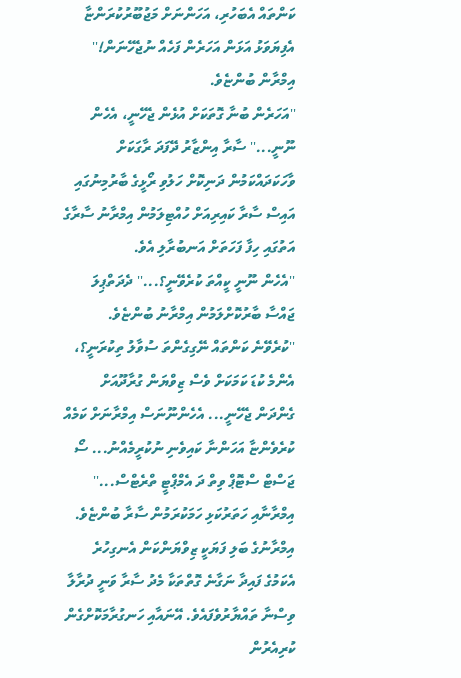ކަންތައް އެބަހުރި، އަހަންނަށް މަޖުބޫރުކުރަންޏާ އެފިޔަވަޅު އަޅަން އަހަރެން ފަހެއް ނުޖެހޭނަން!'' އިމްރާން ބުންޏެވެ.
''އަހަރެން ބުނާ ގޮތަކަށް އުޅެން ޖެހޭނީ، އެހެން ނޫނީ...'' ސާރާ އިންޒާރު ދޭފަދަ ރާގަކަށް ވާހަކަދައްކަމުން ދަނިކޮށް ހަލުވި ރޯޅީގެ ބާރުމިނުގައި އައިސް ސާރާ ކައިރިއަށް ހުއްޓިލަމުން އިމްރާނު ސާރާގެ އަތުގައި ހިފާ ފަހަތަށް އަނބުރާލި އެވެ.
''އެހެން ނޫނީ ކީއްތަ ކުރެވޭނީ؟...'' ދެދަތްޕިލަ ޖައްސާ ބާރުކޮށްލަމުން އިމްރާނު ބުންޏެވެ.
''ކުރެވޭނެ ކަންތައް ނޭގިގެންތަ ސުވާލު ތިކުރަނީ؟، އެންމެ ކުޑަ ކަމަކަށް ވެސް ޒިވްޔަން ގުރާދޫއަށް ގެންދަން ޖެހޭނީ... އެހެންނޫނަސް އިމްރާނަށް ކަމެއް ކުރެވެންޏާ އަހަންނާ ކައިވެނި ނުކުރީމެއްނު... ސޯ ޖަސްޓް ސްޓޮޕް ވިތް ދަ އެމްޕްޓީ ތްރެޓްސް...'' އިމްރާނާއި ހަތަރުކަޅި ހަމަކުރަމުން ސާރާ ބުންޏެވެ. އިމްރާނުގެ ބަލި ފަޔަކީ ޒިވްޔަންކަން އެނގިހުރެ އެކަމުގެ ފައިދާ ނަގާނެ ގޮތްތަކާ މެދު ސާރާ ވަނީ ދުރާލާ ވިސްނާ ތައްޔާރުވެފައެވެ. އޭނައާއި ހަނގުރާމަކޮށްގެން ކުރިއެރުން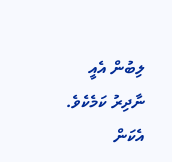ލިބުން އެއީ ނާދިރު ކަމެކެވެ. އެކަން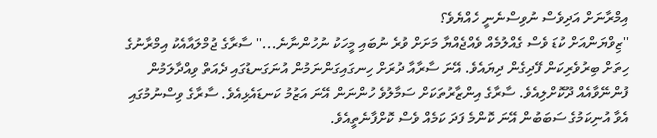އިމްރާނަށް އަދިވެސް ނުވިސްނެނީ ހެއްޔެވެ؟
''ޒިވްޔަންއަށް ކުޑަ ވެސް ގެއްލުމެއް ވެއްޖެއްޔާ މަށަށް ވުރެ ނުބައި މީހަކު ނުހުންނާނެ...'' ސާރާގެ ޖުމްލައާއެކު އިމްރާނުގެ ހިތަށް ބިރުވެރިކަން ފޭދިގެން ދިޔައެވެ. އޭނަ ސާރާއާ ދުރަށް ހިނގައިގަންނަމުން އުނަގަނޑުގައި ދެއަތް ވިއްދާލަމުން ފުންނޭވާއެއް ދޫކޮށްލިއެވެ. ސާރާގެ އިންޒާރުތަކަށް ސަމާލުވެ ހުންނަން އޭނަ އަޒުމު ކަނޑައެޅިއެވެ. ސާރާގެ ވިސްނުމުގައި އެވާ އުނިކަމުގެ ސަބަބުން އޭނަ ކޮންމެ ފަދަ ކަމެއް ވެސް ކޮށްފާނެތީއެވެ.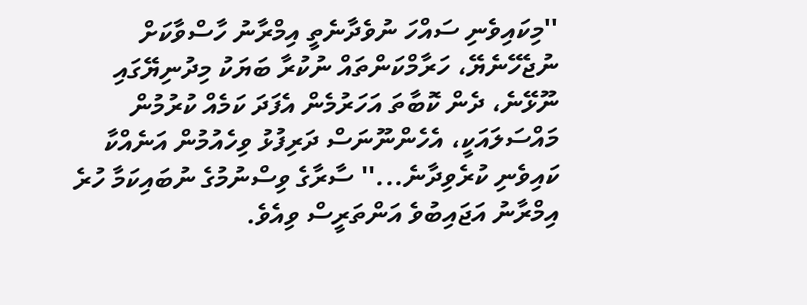''މިކައިވެނި ސައްހަ ނުވެދާނެތީ އިމްރާނު ހާސްވާކަށް ނުޖެހޭނެޔޭ، ހަރާމްކަންތައް ނުކުރާ ބަޔަކު މިދުނިޔޭގައި ނޫޅޭނެ، ދެން ކޮބާތަ އަހަރުމެން އެފަދަ ކަމެއް ކުރުމުން މައްސަލައަކީ، އެހެންނޫނަސް ދަރިފުޅު ވިހެއުމުން އަނެއްކާ ކައިވެނި ކުރެވިދާނެ...'' ސާރާގެ ވިސްނުމުގެ ނުބައިކަމާ ހުރެ އިމްރާނު އަޖައިބުވެ އަންތަރީސް ވިއެވެ.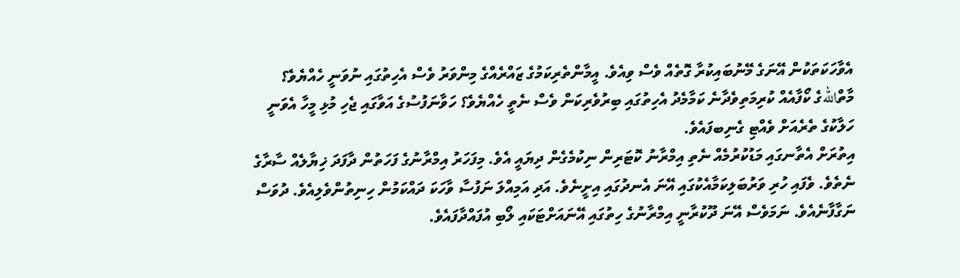އެވާހަކަތަކުން އޭނަގެ މޭނުބައިކުރާ ގޮތެއް ވެސް ވިއެވެ. އީމާންތެރިކަމުގެ ޒައްރެއްގެ މިންވަރު ވެސް އެހިތުގައި ނުވަނީ ހެއްޔެވެ؟ މާތްاللهގެ ކޯފާއެއް ކުރިމަތިވެދާނެ ކަމާމެދު އެހިތުގައި ބިރުވެރިކަން ވެސް ނެތީ ހެއްޔެވެ؟ ހަވާނަފުސުގެ އަވާގައި ޖެހި މުޅި މީހާ އެވަނީ ހަލާކުގެ ތެރެއަށް ވެއްޓި ގެނިބފައެވެ.
އިތުރަށް އެތާނގައި މަޑުކުރުމެއް ނެތި އިމްރާނު ކޮޓަރިން ނިކުމެގެން ދިޔައީ އެވެ. މިފަހަރު އިމްރާނުގެ ފަހަތުން ދާފަދަ ޚިޔާލެއް ސާރާގެ ނެތެވެ. ވެފައި ހުރި ވަރުބަލިކަމާއެކުގައި އޭނަ އެނދުގައި އިށީނެވެ. އަދި އަމިއްލަ ނަފުސާ ވާހަކަ ދައްކަމުން ހިނިތުންވެލިއެވެ. ދުވަސް ނަގާފާނެއެވެ. ނަމަވެސް އޭނަ ދޫކުރާނީ އިމްރާނުގެ ހިތުގައި އޭނައަށްޓަކައި ލޯބި އުފައްދާފައެވެ.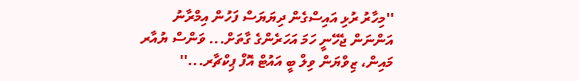''މިހާރު ރުޅި އައިސްގެން ދިޔަޔަސް ފަހުން އިމްރާނު އަންނަން ޖެހޭނީ ހަމަ އަހަރެންގެ ގާތަށް... ވަންސް ޔުއާރ މައިން، ޒިވްޔަން ވިލް ބީ އައުޓް އޮފް ޕިކްޗާރ...''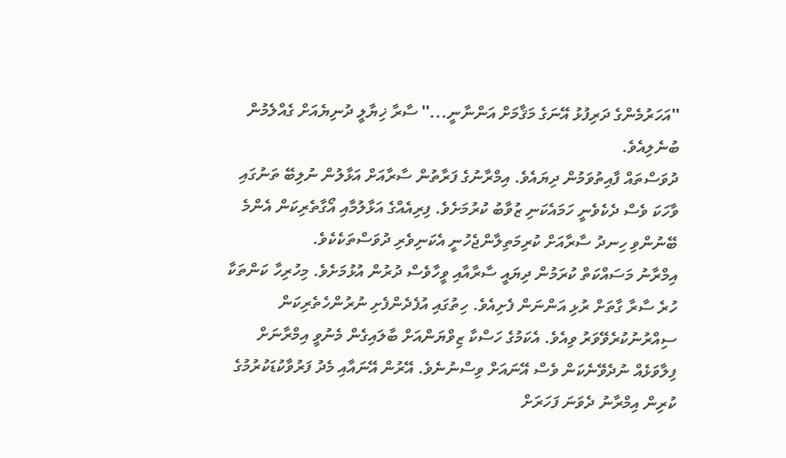''އަހަރުމެންގެ ދަރިފުޅު އޭނަގެ މަޤާމަށް އަންނާނީ...'' ސާރާ ޚިޔާލީ ދުނިޔެއަށް ގެއްލެމުން ބުނެލިއެވެ.
ދުވަސްތައް ފާއިތުވަމުން ދިޔައެވެ. އިމްރާނުގެ ފަރާތުން ސާރާއަށް އަޅާލުން ނުލިބޭ ތަނުގައި ވާހަކަ ވެސް ދެކެވެނީ ހަމައެކަނި ޒުވާބު ކުރުމަށެވެ. ފިރިއެއްގެ އަޅާލުމާއި އޯގާތެރިކަން އެންމެ ބޭނުންވި ހިނދު ސާރާއަށް ކުރިމަތިލާންޖެހުނީ އެކަނިވެރި ދުވަސްތަކެކެވެ.
އިމްރާނު މަސައްކަތް ކުރަމުން ދިޔައީ ސާރާއާއި ވީހާވެސް ދުރުން އުޅުމަށެވެ. މިހުރިހާ ކަންތަކާ ހުރެ ސާރާ ގާތަށް ރުޅި އަންނަން ފެށިއެވެ. ހިތުގައި އުފެދެންފެށި ނުރުންހެތެރިކަން ސިއްރުނުކުރެވޭވަރު ވިއެވެ. އެކަމުގެ ހަސްކާ ޒިވްޔަންއަށް ބާލައިގެން މެނުވީ އިމްރާނަށް ފިލާވަޅެއް ނުދެވޭނެކަން ވެސް އޭނައަށް ވިސްނުނެވެ. އޭރުން އޭނައާއި މެދު ފަރުވާކުޑަކުރުމުގެ ކުރިން އިމްރާނު ދެވަނަ ފަހަރަށް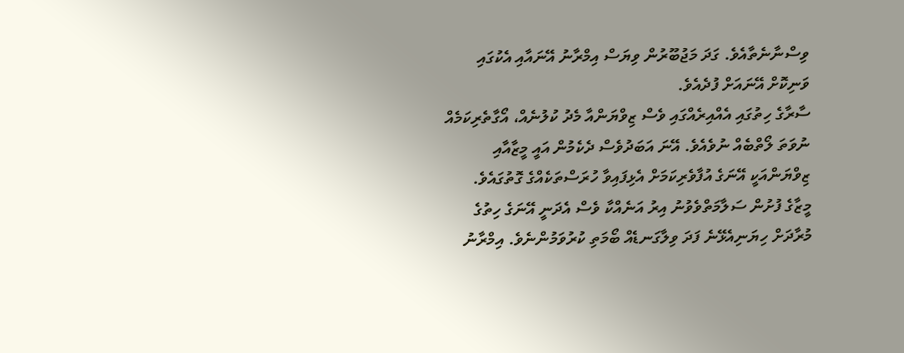ވިސްނާނެތާއެވެ. ގަދަ މަޖުބޫރުން ވިޔަސް އިމްރާނު އޭނައާއި އެކުގައި ވަނިކޮށް އޭނައަށް ފުދެއެވެ.
ސާރާގެ ހިތުގައި އެއްއިރެއްގައި ވެސް ޒިވްޔަންއާ މެދު ކުލުނެއް، އޯގާތެރިކަމެއް ނުވަތަ ލޯތްބެއް ނުވެއެވެ. އޭނަ އަބަދުވެސް ދެކެމުން އައީ މީޒާއާއި ޒިވްޔަންއަކީ އޭނަގެ އުފާވެރިކަމަށް އެޅިފައިވާ ހުރަސްތަކެއްގެ ގޮތުގައެވެ. މީޒާގެ ފުށުން ސަލާމަތްވެވުނު އިރު އަނެއްކާ ވެސް އެދަނީ އޭނަގެ ހިތުގެ މުރާދަށް ހިޔަނިއެޅޭނެ ފަދަ ވިލާގަނޑެއް ބޯމަތި ކުރުވަމުންނެވެ. އިމްރާނު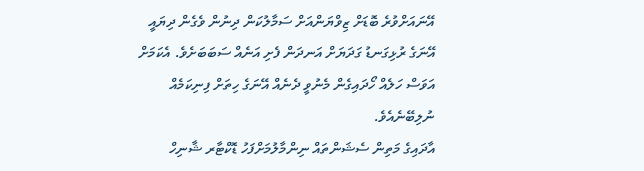އޭނައަށްވުރެ ބޮޑަށް ޒިވްޔަންއަށް ސަމާލުކަން ދިނުން ވެގެން ދިޔައީ އޭނަގެ ރުޅިގަނޑު ގަދަޔަށް އަނދަން ފެށި އަނެއް ސަބަބަށެވެ. އެކަމަށް އަވަސް ހަލެއް ހޯދައިގެން މެނުވީ ދެނެއް އޭނަގެ ހިތަށް ފިނިކަމެއް ނުލިބޭނެއެވެ.
އާދައިގެ މަތިން ސެޝަންތައް ނިންމާލުމަށްފަހު ޑޮކްޓާރ ޝާނިހް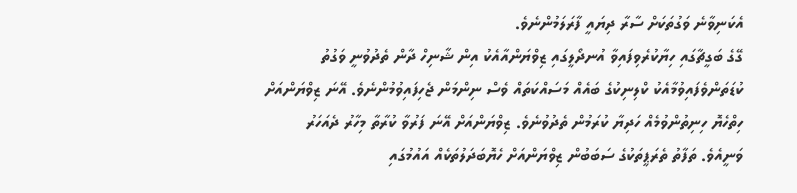އެކަނިވާނެ ވަގުތަކަށް ސާރާ ދިޔައީ ފާރަލަމުންނެވެ.
ގޭގެ ބަގީޗާގައި ހިޔާކުރެވިފައިވާ އުނދޯލީގައި ޒިވްޔަންއާއެކު އިން ޝާނިހް ދާން ތެދުވުނީ ވަގުތު ކުޑަތަންވެފައިވުމާއެކު ކްލިނިކުގެ ބައެއް މަސައްކަތައް ވެސް ނިންމަން ޖެހިފައިވުމުންނެވެ. އޭނަ ޒިވްޔަންއަށް ހިތްހެޔޮ ހިނިތުންވުމެއް ހަދިޔާ ކުރަމުން ތެދުވުނެވެ. ޒިވްޔަންއަށް އޭނަ ފަރުވާ ކުރާތާ މިހާރު ދެއަހަރު ވަނީއެވެ. ތަފާތު ތެރަޕީތަކުގެ ސަބަބުން ޒިވްޔަންއަށް ހެޔޮބަދަލުތަކެއް އައުމުގައި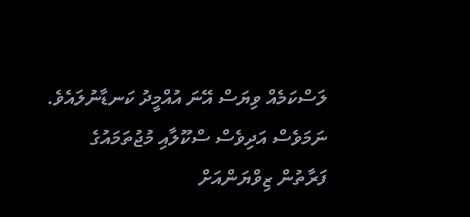ލަސްކަމެއް ވިޔަސް އޭނަ އުއްމީދު ކަނޑާނުލައެވެ. ނަމަވެސް އަދިވެސް ސްކޫލާއި މުޖުތަމައުގެ ފަރާތުން ޒިވްޔަންއަށް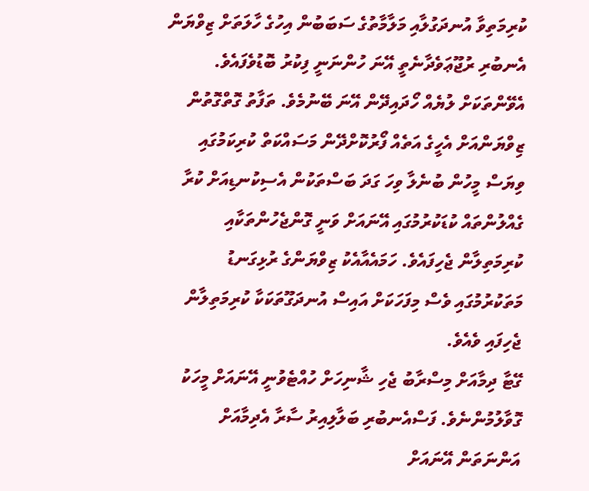ކުރިމަތިވާ އުނދަގުލާއި މަލާމާތުގެ ސަބަބުން އިހުގެ ހާލަތަށް ޒިވްޔަން އެނބުރި ރުޖޫޢަވެދާނެތީ އޭނަ ހުންނަނީ ފިކުރު ބޮޑުވެފައެވެ. އެވޭންތަކަށް ލުޔެއް ހޯދައިދޭން އޭނަ ބޭނުމެވެ. ތަފާތު ގޮތްގޮތުން ޒިވްޔަންއަށް އެހީގެ އަތެއް ފޯރުކޮށްދޭން މަސައްކަތް ކުރިކަމުގައި ވިޔަސް މީހުން ބުނެލާ ވިހަ ގަދަ ބަސްތަކުން އެސިކުނޑިއަށް ކުރާ ގެއްލުންތައް ކުޑަކުރުމުގައި އޭނައަށް ވަނީ ގޮންޖެހުންތަކާއި ކުރިމަތިލާން ޖެހިފައެވެ. ހަމައެއާއެކު ޒިވްޔަންގެ ރުޅިގަނޑު މަތަކުރުމުގައި ވެސް މިފަހަކަށް އައިސް އުނދަގޫތަކަކާ ކުރިމަތިލާން ޖެހިފައި ވެއެވެ.
ގޭޓާ ދިމާއަށް މިސްރާބު ޖެހި ޝާނިހަށް ހުއްޓެވުނީ އޭނައަށް މީހަކު ގޮވާލުމުންނެވެ. ފަސްއެނބުރި ބަލާލިއިރު ސާރާ އެދިމާއަށް އަންނަތަން އޭނައަށް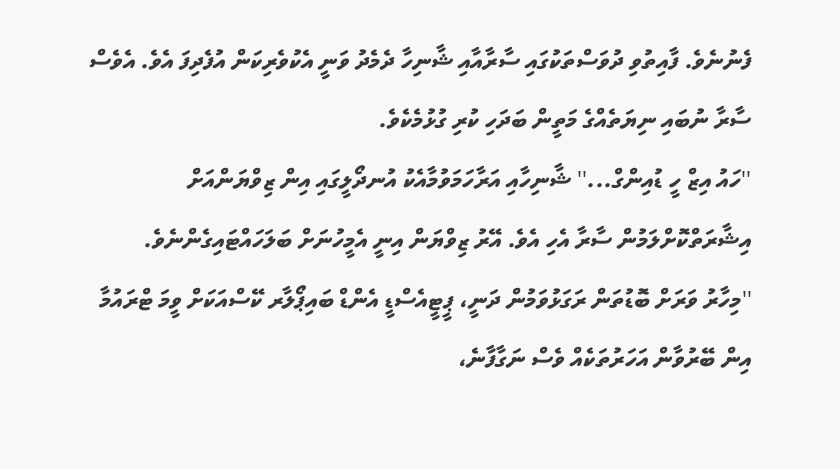ފެނުނެވެ. ފާއިތުވި ދުވަސްތަކުގައި ސާރާއާއި ޝާނިހާ ދެމެދު ވަނީ އެކުވެރިކަން އުފެދިފަ އެވެ. އެވެސް ސާރާ ނުބައި ނިޔަތެއްގެ މަތީން ބަދަހި ކުރި ގުޅުމެކެވެ.
''ހައު އިޒް ހީ ޑުއިންގް...'' ޝާނިހާއި އަރާހަމަވުމާއެކު އުނދޯލީގައި އިން ޒިވްޔަންއަށް އިޝާރަތްކޮށްލަމުން ސާރާ އެހި އެވެ. އޭރު ޒިވްޔަން އިނީ އެމީހުނަށް ބަލަހައްޓައިގެންނެވެ.
''މިހާރު ވަރަށް ބޮޑުތަން ރަގަޅުވަމުން ދަނީ، ޕީޓީއެސްޑީ އެންޑް ބައިޕޯލާރ ކޭސްއަކަށް ވީމަ ޓްރައުމާ އިން ބޭރުވާން އަހަރުތަކެއް ވެސް ނަގާފާނެ،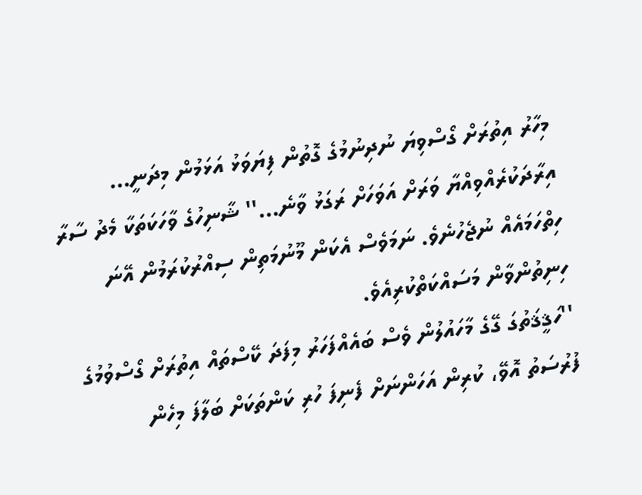މިހާރު އިތުރަށް ގޯސްވިޔަ ނުދިނުމުގެ ގޮތުން ފިޔަވަޅު އަޅަމުން މިދަނީ... އިރާދަކުރެއްވިއްޔާ ވަރަށް އަވަހަށް ރަގަޅު ވާނެ...'' ޝާނިހުގެ ވާހަކަތަކާ މެދު ސާރާ ހިތްހަމައެއް ނުޖެހުނެވެ. ނަމަވެސް އެކަން މޫނުމަތިން ސިއްރުކުރަމުން އޭނަ ހިނިތުންވާން މަސައްކަތްކުރިއެވެ.
''ހަޤީޤަތުގަ ގޭގެ މާހައުލުން ވެސް ބައެއްފަހަރު މިފަދަ ކޭސްތައް އިތުރަށް ގޯސްވުމުގެ ފުރުސަތު އޮވޭ، ކުރިން އަހަންނަށް ފެނިފަ ހުރި ކަންތަކަށް ބަލާފަ މިހެން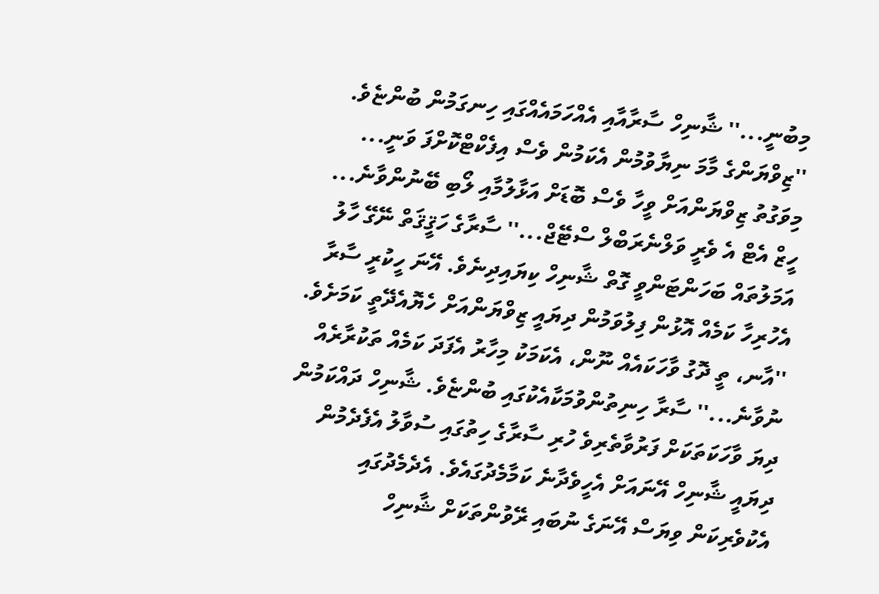މިބުނީ...'' ޝާނިހް ސާރާއާއި އެއްހަމައެއްގައި ހިނގަމުން ބުންޏެވެ. ''ޒިވްޔަންގެ މާމަ ނިޔާވުމުން އެކަމުން ވެސް އިފެކްޓްކޮށްފަ ވަނީ... މިވަގުތު ޒިވްޔަންއަށް ވީހާ ވެސް ބޮޑަށް އަޅާލުމާއި ލޯބި ބޭނުންވާނެ... ހީޒް އެޓް އެ ވެރީ ވަލްނެރަބްލް ސްޓޭޖް...'' ސާރާގެ ހަޤީޤަތް ނޭގޭ ހާލު އަމަލުތައް ބަހަންޓަންވީ ގޮތް ޝާނިހް ކިޔައިދިނެވެ. އޭނަ ހީކުރީ ސާރާ އެހުރިހާ ކަމެއް އޮޅުން ފިލުވަމުން ދިޔައީ ޒިވްޔަންއަށް ހެޔޮއެދޭތީ ކަމަށެވެ.
''އާނ، ތީ ދޮގު ވާހަކައެއް ނޫން، އެކަމަކު މިހާރު އެފަދަ ކަމެއް ތަކުރާރެއް ނުވާނެ...'' ސާރާ ހިނިތުންވުމަކާއެކުގައި ބުންޏެވެ. ޝާނިހް ދައްކަމުން ދިޔަ ވާހަކަތަކަށް ފަރުވާތެރިވެ ހުރި ސާރާގެ ހިތުގައި ސުވާލު އެފެދެމުން ދިޔައީ ޝާނިހް އޭނައަށް އެހީވެދާނެ ކަމާމެދުގައެވެ. އެދެމެދުގައި އެކުވެރިކަން ވިޔަސް އޭނަގެ ނުބައި ރޭވުންތަކަށް ޝާނިހް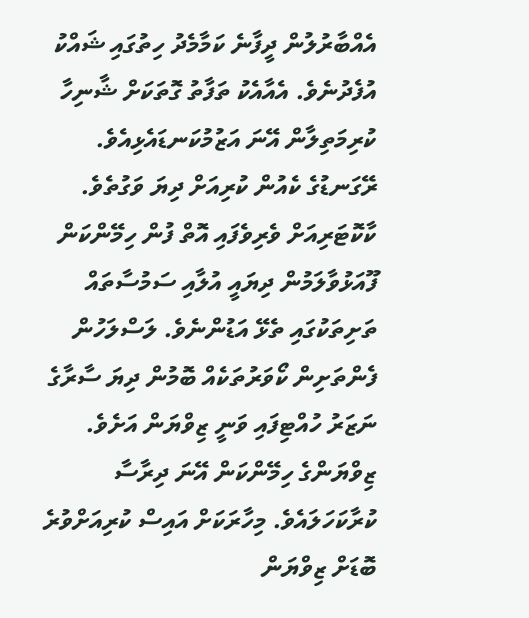އެއްބާރުލުން ދީފާނެ ކަމާމެދު ހިތުގައި ޝައްކު އުފެދުނެވެ. އެއާއެކު ތަފާތު ގޮތަކަށް ޝާނިހާ ކުރިމަތިލާން އޭނަ އަޒުމުކަނޑައެޅިއެވެ.
ރޭގަނޑުގެ ކެއުން ކުރިއަށް ދިޔަ ވަގުތެވެ. ކާކޮޓަރިއަށް ވެރިވެފައި އޮތް ފުން ހިމޭންކަން ފޫއަޅުވާލަމުން ދިޔައީ އުލާއި ސަމުސާތައް ތަށިތަކުގައި ތެޅޭ އަޑުންނެވެ. ލަސްލަހުން ފެންތަށިން ކޯވަރުތަކެއް ބޮމުން ދިޔަ ސާރާގެ ނަޒަރު ހުއްޓިފައި ވަނީ ޒިވްޔަން އަށެވެ. ޒިވްޔަންގެ ހިމޭންކަން އޭނަ ދިރާސާ ކުރާކަހަލައެވެ. މިހާރަކަށް އައިސް ކުރިއަށްވުރެ ބޮޑަށް ޒިވްޔަން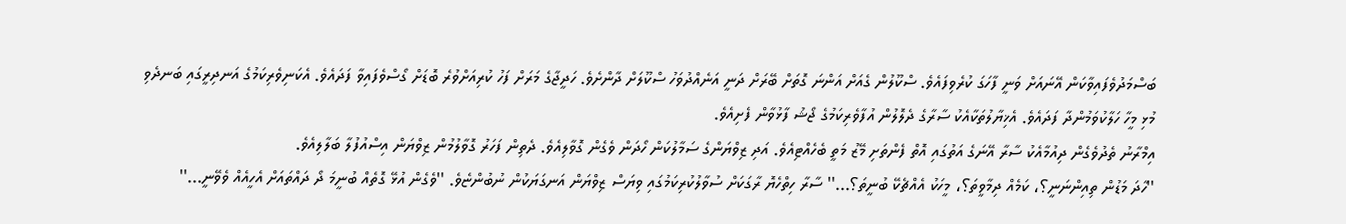ބަސްމަދުވެފައިވާކަން އޭނައަށް ވަނީ ފާހަގަ ކުރެވިފައެވެ. ސްކޫލުން ގެއަށް އަންނަ ގޮތަށް ބޭރަށް ދަނީ އަނެއްދުވަހު ސްކޫލަށް ދާންށެވެ. ހަދީޖާގެ މަރަށް ފަހު ކުރިއަށްވުރެ ބޮޑަށް ގޯސްވެފައިވާ ފަދައެވެ. އެކަނިވެރިކަމުގެ އަނދިރީގައި ބަނދެވި މުޅި މީހާ ހަލާކުވަމުންދާ ފަދައެވެ. އެޚިޔާލުތަކާއެކު ސާރާގެ ދެލޮލުން އުފާވެރިކަމުގެ ޖޯޝު ފާޅުވާން ފެށިއެވެ.
އިމްރާނު ތެދުވެގެން ދިއުމާއެކު ސާރާ އޭނަގެ އަތުގައި އޮތް ފެންތަށި މޭޒު މަތީ ބެހެއްޓިއެވެ. އަދި ޒިވްޔަންގެ ސަމާލުކަން ހޯދަން ވެގެން ގޮވާލިއެވެ. ދެތިން ފަހަރު ގޮވާލުމުން ޒިވްޔަން އިސްއުފުލާ ބަލާލިއެވެ.
''ހާދަ މަޑުން ތިއިންނަނީ؟، ކަމެއް ދިމާވީތަ؟، މީހަކު އެއްޗެކޭ ބުނީތަ؟...'' ސާރާ ހިތްހެޔޮ ރާގަކަށް ސުވާލުކުރިކަމުގައި ވިޔަސް ޒިވްޔަން އަނގަޔަކުން ނުބުންޏެވެ. ''ވެގެން އުޅޭ ގޮތެއް ބުނީމަ ދޯ ދައްތައަށް އެހީއެއް ވެވޭނީ...''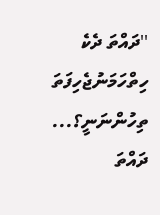''ދައްތަ ދެކެ ހިތްހަމަނުޖެހިފަތަ ތިހުންނަނީ؟... ދައްތަ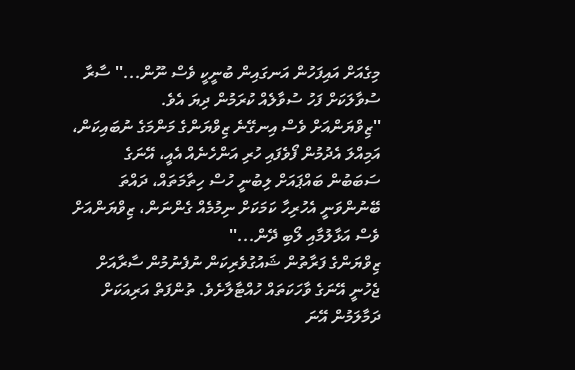މިގެއަށް އައިފަހުން އަނގައިން ބުނީކީ ވެސް ނޫން...'' ސާރާ ސުވާލަކަށް ފަހު ސުވާލެއް ކުރަމުން ދިޔަ އެވެ.
''ޒިވްޔަންއަށް ވެސް އިނގޭނެ ޒިވްޔަންގެ މަންމަގެ ނުބައިކަން، އަމިއްލަ އެދުމުން ފޯވެފައި ހުރި އަންހެނެއް އެއީ، އޭނަގެ ސަބަބުން ބައްޕައަށް ލިބުނީ ހުސް ހިތާމަތައް، ދައްތަ ބޭނުންވަނީ އެހުރިހާ ކަމަކަށް ނިމުމެއް ގެންނަން، ޒިވްޔަންއަށް ވެސް އަޅާލުމާއި ލޯބި ދޭން...''
ޒިވްޔަންގެ ފަރާތުން ޝައުގުވެރިކަން ނުފެނުމުން ސާރާއަށް ޖެހުނީ އޭނަގެ ވާހަކަތައް ހުއްޓާލާށެވެ. ތުންފަތް އަރިއަކަށް ދަމާލަމުން އޭނަ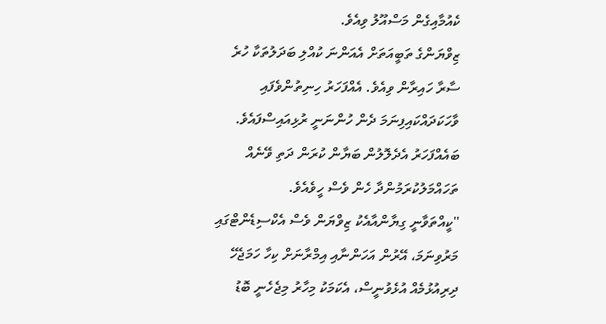ކެއުމާއިގެން މަސްއޫލު ވިއެވެ.
ޒިވްޔަންގެ ތަބީއަތަށް އެއަންނަ ކުއްލި ބަދަލުތަކާ ހުރެ ސާރާ ހައިރާން ވިއެވެ. އެއްފަހަރު ހިނިތުންވެފައި ވާހަކަދައްކައިފިނަމަ ދެން ހުންނަނީ ރުޅިއައިސްފައެވެ. ބައެއްފަހަރު އެދެލޮލުން ބަޔާން ކުރަން ދަތި ވޭނެއް ތަހައްމަލުކުރަމުންދާ ހެން ވެސް ހީވެއެވެ.
''ކީއްތަވާނީ ގިޔާންއާއެކު ޒިވްޔަން ވެސް އެކްސިޑެންޓްގައި މަރުވިނަމަ، އޭރުން އަހަންނާއި އިމްރާނަށް ކިހާ ހަމަޖެހޭ ދިރިއުޅުމެއް އުޅެވުނީސް، އެކަމަކު މިހާރު މިޖެހެނީ ބޮޑު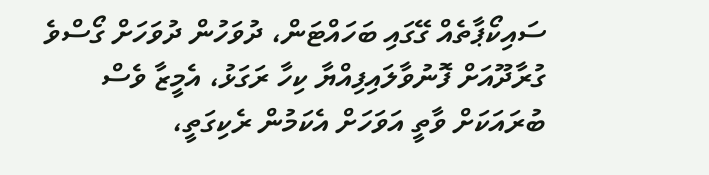ސައިކޯޕާތެއް ގޭގައި ބަހައްޓަން، ދުވަހުން ދުވަހަށް ގޯސްވެ ގުރާދޫއަށް ފޮނުވާލައިފިއްޔާ ކިހާ ރަގަޅު، އެމީޒާ ވެސް ބުރައަކަށް ވާތީ އަވަހަށް އެކަމުން ރެކިގަތީ،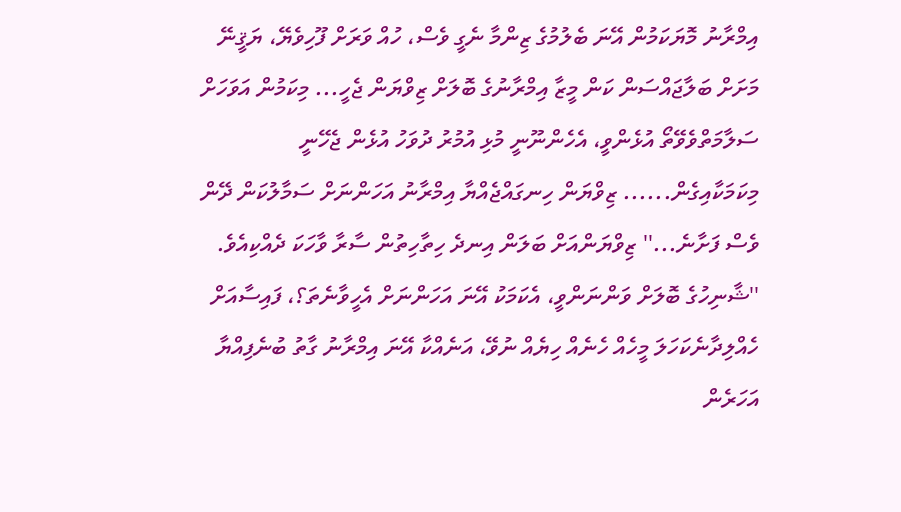އިމްރާނު މޮޔަކަމުން އޭނަ ބެލުމުގެ ޒިންމާ ނެގީ ވެސް، ހުއް ވަރަށް ފޫހިވެޔޭ، ޔަޤީނޭ މަށަށް ބަލާޖައްސަން ކަން މީޒާ އިމްރާނުގެ ބޮލަށް ޒިވްޔަން ޖެހީ... މިކަމުން އަވަހަށް ސަލާމަތްވެވޭތޯ އުޅެންވީ، އެހެންނޫނީ މުޅި އުމުރު ދުވަހު އުޅެން ޖެހޭނީ މިކަމަކާއިގެން...... ޒިވްޔަން ހިނގައްޖެއްޔާ އިމްރާނު އަހަންނަށް ސަމާލުކަން ދޭން ވެސް ފަށާނެ...'' ޒިވްޔަންއަށް ބަލަން އިނދެ ހިތާހިތުން ސާރާ ވާހަކަ ދެއްކިއެވެ.
''ޝާނިހުގެ ބޮލަށް ވަންނަންވީ، އެކަމަކު އޭނަ އަހަންނަށް އެހީވާނެތަ؟، ފައިސާއަށް ހެއްލިދާނެކަހަލަ މީހެއް ހެނެއް ހިޔެއް ނުވޭ، އަނެއްކާ އޭނަ އިމްރާނު ގާތު ބުނެފިއްޔާ އަހަރެން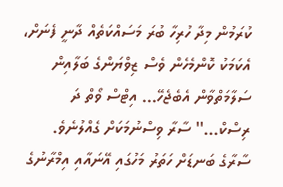ކުރަމުން މިދާ ހުރިހާ ބުރަ މަސައްކަތެއް ދާނީ ފެނަށް، އެކަމަކު ކޮންމެހެން ވެސް ޒިވްޔަންގެ ބަލާއިން ސަލާމަތްވާން އެބެޖެހޭ... އިޓްސް ވޯތް ދަ ރިސްކް...'' ސާރާ ވިސްނުމަކަށް ގެއްލުނެވެ.
ސާރާގެ ބަނޑަށް ހަތަރު މަހުގައި އޭނައާއި އިމްރާނުގެ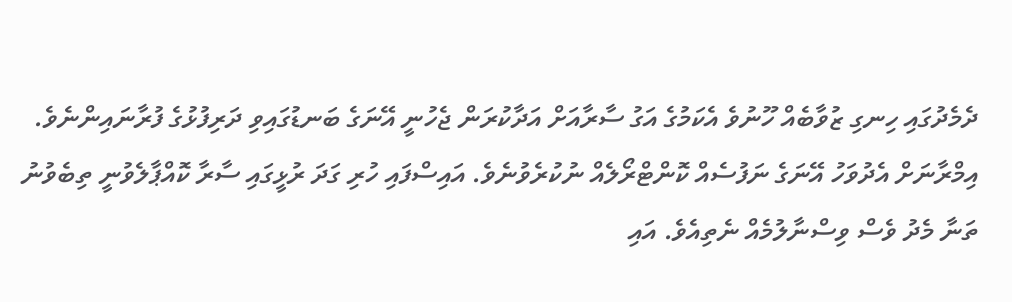ދެމެދުގައި ހިނގި ޒުވާބެއް ހޫނުވެ އެކަމުގެ އަގު ސާރާއަށް އަދާކުރަން ޖެހުނީ އޭނަގެ ބަނޑުގައިވި ދަރިފުޅުގެ ފުރާނައިންނެވެ. އިމްރާނަށް އެދުވަހު އޭނަގެ ނަފުސެއް ކޮންޓްރޯލެއް ނުކުރެވުނެވެ. އައިސްފައި ހުރި ގަދަ ރުޅީގައި ސާރާ ކޮއްޕާލެވުނީ ތިބެވުނު ތަނާ މެދު ވެސް ވިސްނާލުމެއް ނެތިއެވެ. އައި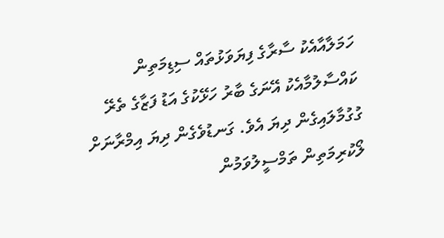ހަމަލާއާއެކު ސާރާގެ ފިޔަވަޅުތައް ސިޑިމަތިން ކައްސާލުމާއެކު އޭނަގެ ބާރު ހަޅޭކުގެ އަޑު ފަޒާގެ ތެރޭ ގުގުމާލައިގެން ދިޔަ އެވެ. ގަނޑުވެގެން ދިޔަ އިމްރާނަށް ލޯކުރިމަތިން ތަމްސީލުވަމުން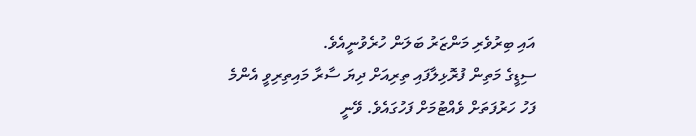އައި ބިރުވެރި މަންޒަރު ބަލަން ހުރެވުނީއެވެ.
ސިޑީގެ މަތިން ފުރޮޅިލާފައި ތިރިއަށް ދިޔަ ސާރާ މައިތިރިވީ އެންމެ ފަހު ހަރުފަތަށް ވެއްޓުމަށް ފަހުގައެވެ. ވޭނީ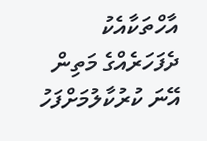އާހްތަކާއެކު ދެފަހަރެއްގެ މަތިން އޭނަ ކުރުކާލުމަށްފަހު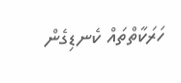ހަރަކާތްތައް ކެނޑިގެން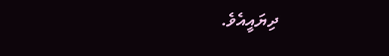ދިޔައީއެވެ.